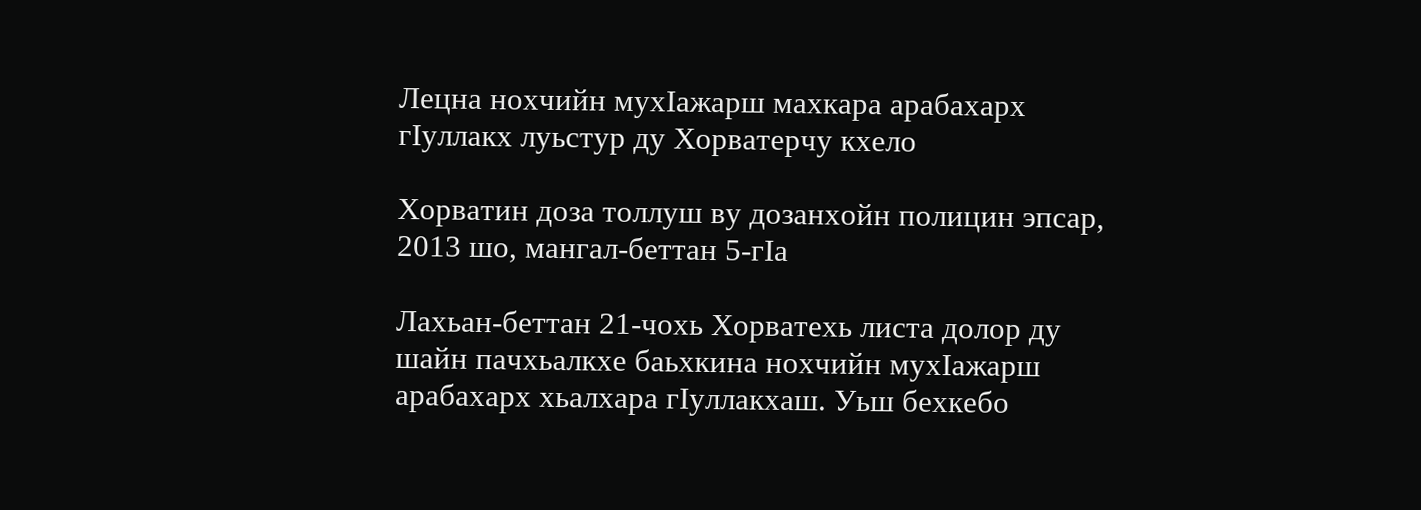Лецна нохчийн мухIажарш махкара арабахарх гIуллакх луьстур ду Хорватерчу кхело

Хорватин доза толлуш ву дозанхойн полицин эпсар, 2013 шо, мангал-беттан 5-гIа

Лахьан-беттан 21-чохь Хорватехь листа долор ду шайн пачхьалкхе баьхкина нохчийн мухIажарш арабахарх хьалхара гIуллакхаш. Уьш бехкебо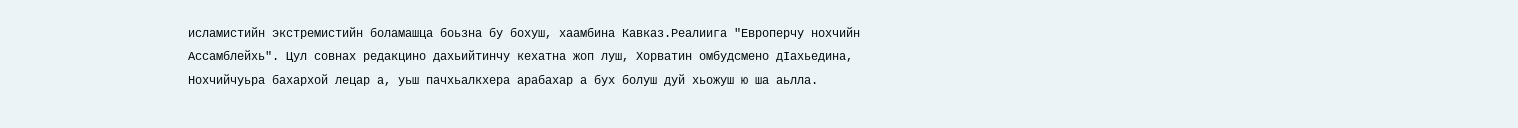исламистийн экстремистийн боламашца боьзна бу бохуш, хаамбина Кавказ.Реалиига "Европерчу нохчийн Ассамблейхь". Цул совнах редакцино дахьийтинчу кехатна жоп луш, Хорватин омбудсмено дIахьедина, Нохчийчуьра бахархой лецар а, уьш пачхьалкхера арабахар а бух болуш дуй хьожуш ю ша аьлла.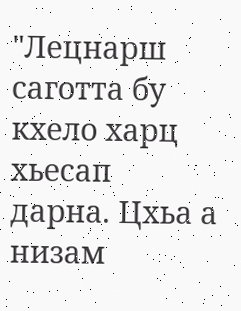"Лецнарш саготта бу кхело харц хьесап дарна. Цхьа а низам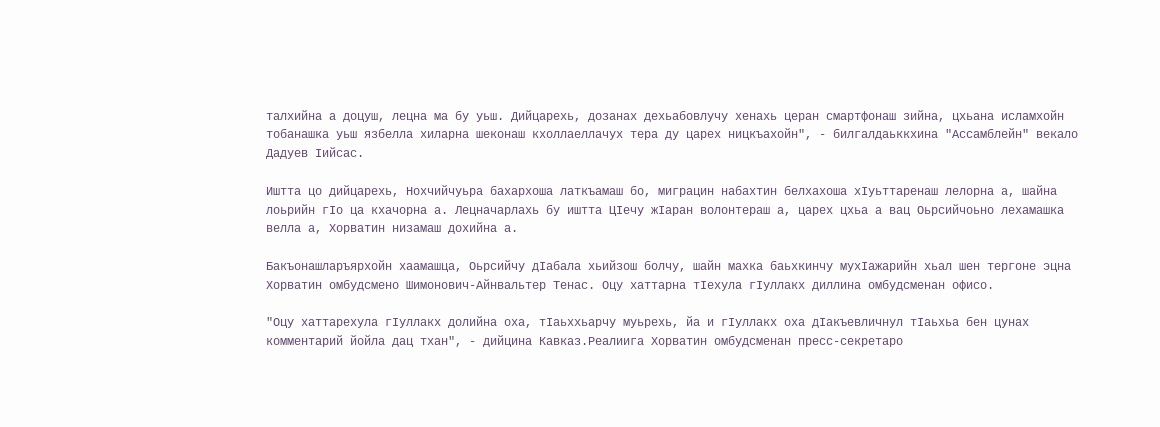талхийна а доцуш, лецна ма бу уьш. Дийцарехь, дозанах дехьабовлучу хенахь церан смартфонаш зийна, цхьана исламхойн тобанашка уьш язбелла хиларна шеконаш кхоллаеллачух тера ду царех ницкъахойн", - билгалдаьккхина "Ассамблейн" векало Дадуев Iийсас.

Иштта цо дийцарехь, Нохчийчуьра бахархоша латкъамаш бо, миграцин набахтин белхахоша хIуьттаренаш лелорна а, шайна лоьрийн гIо ца кхачорна а. Лецначарлахь бу иштта ЦIечу жIаран волонтераш а, царех цхьа а вац Оьрсийчоьно лехамашка велла а, Хорватин низамаш дохийна а.

Бакъонашларъярхойн хаамашца, Оьрсийчу дIабала хьийзош болчу, шайн махка баьхкинчу мухIажарийн хьал шен тергоне эцна Хорватин омбудсмено Шимонович-Айнвальтер Тенас. Оцу хаттарна тIехула гIуллакх диллина омбудсменан офисо.

"Оцу хаттарехула гIуллакх долийна оха, тIаьххьарчу муьрехь, йа и гIуллакх оха дIакъевличнул тIаьхьа бен цунах комментарий йойла дац тхан", - дийцина Кавказ.Реалиига Хорватин омбудсменан пресс-секретаро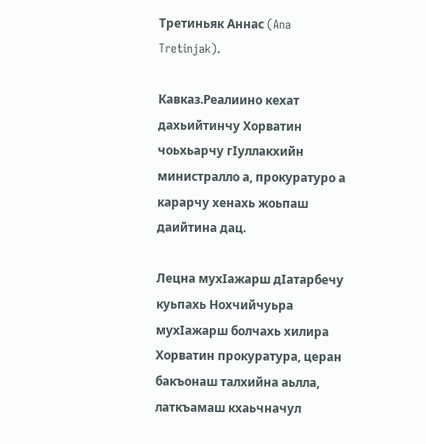Третиньяк Аннас (Ana Tretinjak).

Кавказ.Реалиино кехат дахьийтинчу Хорватин чоьхьарчу гIуллакхийн министралло а, прокуратуро а карарчу хенахь жоьпаш даийтина дац.

Лецна мухIажарш дIатарбечу куьпахь Нохчийчуьра мухIажарш болчахь хилира Хорватин прокуратура, церан бакъонаш талхийна аьлла, латкъамаш кхаьчначул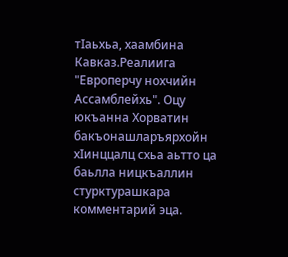тIаьхьа, хаамбина Кавказ.Реалиига "Европерчу нохчийн Ассамблейхь". Оцу юкъанна Хорватин бакъонашларъярхойн хIинццалц схьа аьтто ца баьлла ницкъаллин стурктурашкара комментарий эца.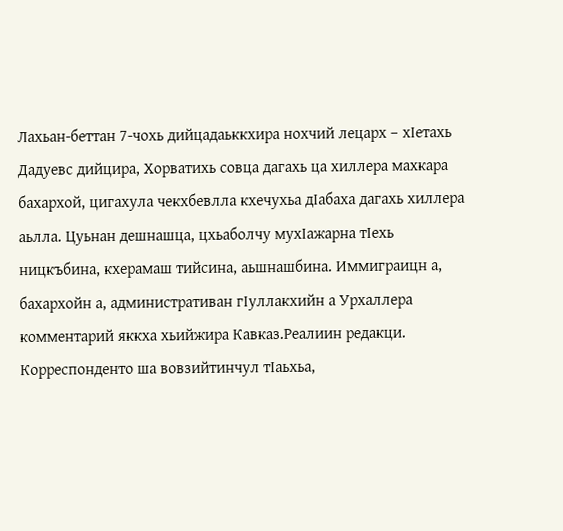Лахьан-беттан 7-чохь дийцадаьккхира нохчий лецарх – хIетахь Дадуевс дийцира, Хорватихь совца дагахь ца хиллера махкара бахархой, цигахула чекхбевлла кхечухьа дIабаха дагахь хиллера аьлла. Цуьнан дешнашца, цхьаболчу мухIажарна тIехь ницкъбина, кхерамаш тийсина, аьшнашбина. Иммиграицн а, бахархойн а, административан гIуллакхийн а Урхаллера комментарий яккха хьийжира Кавказ.Реалиин редакци. Корреспонденто ша вовзийтинчул тIаьхьа,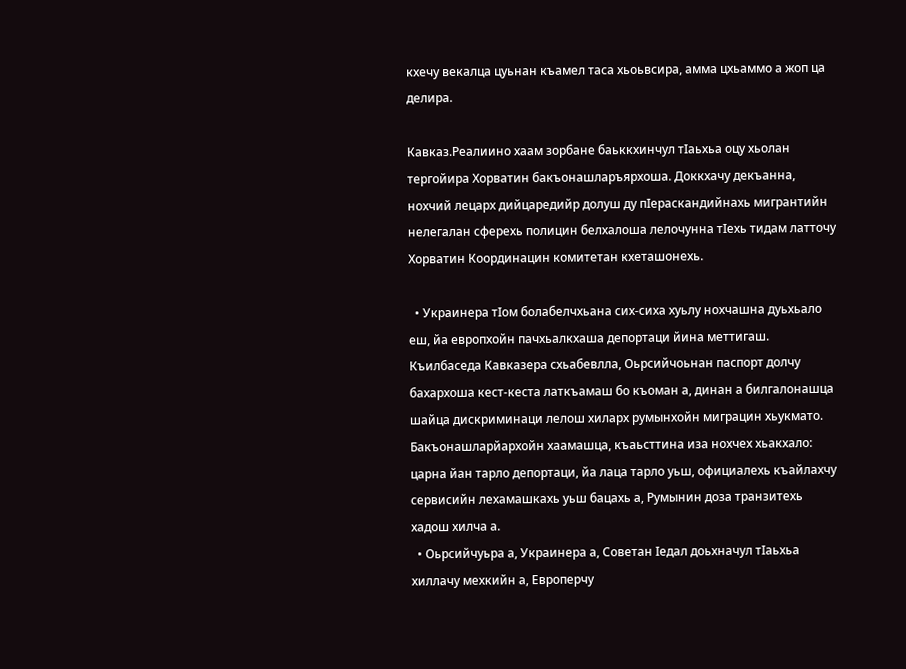кхечу векалца цуьнан къамел таса хьоьвсира, амма цхьаммо а жоп ца делира.

Кавказ.Реалиино хаам зорбане баьккхинчул тIаьхьа оцу хьолан тергойира Хорватин бакъонашларъярхоша. Доккхачу декъанна, нохчий лецарх дийцаредийр долуш ду пIераскандийнахь мигрантийн нелегалан сферехь полицин белхалоша лелочунна тIехь тидам латточу Хорватин Координацин комитетан кхеташонехь.

  • Украинера тIом болабелчхьана сих-сиха хуьлу нохчашна дуьхьало еш, йа европхойн пачхьалкхаша депортаци йина меттигаш. Къилбаседа Кавказера схьабевлла, Оьрсийчоьнан паспорт долчу бахархоша кест-кеста латкъамаш бо къоман а, динан а билгалонашца шайца дискриминаци лелош хиларх румынхойн миграцин хьукмато. Бакъонашларйархойн хаамашца, къаьсттина иза нохчех хьакхало: царна йан тарло депортаци, йа лаца тарло уьш, официалехь къайлахчу сервисийн лехамашкахь уьш бацахь а, Румынин доза транзитехь хадош хилча а.
  • Оьрсийчуьра а, Украинера а, Советан Iедал доьхначул тIаьхьа хиллачу мехкийн а, Европерчу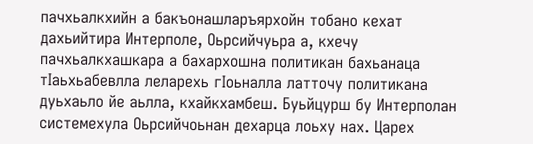пачхьалкхийн а бакъонашларъярхойн тобано кехат дахьийтира Интерполе, Оьрсийчуьра а, кхечу пачхьалкхашкара а бахархошна политикан бахьанаца тIаьхьабевлла леларехь гIоьналла латточу политикана дуьхаьло йе аьлла, кхайкхамбеш. Буьйцурш бу Интерполан системехула Оьрсийчоьнан дехарца лоьху нах. Царех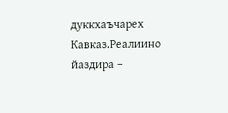дуккхаъчарех Кавказ.Реалиино йаздира –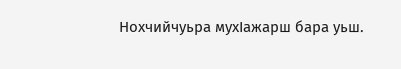Нохчийчуьра мухIажарш бара уьш.